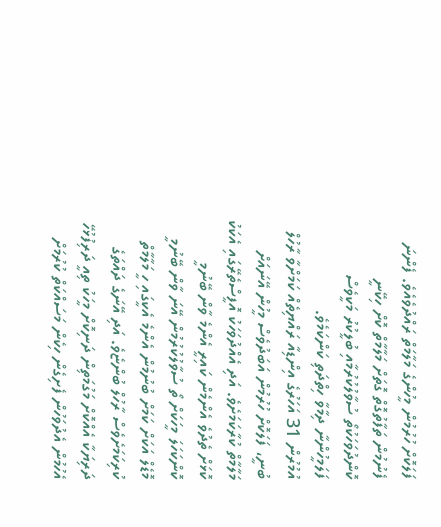ފަލަކޮށް ހުރުމުން މީހުންގެ މަލާމަތް ރައްދުވެއެވެ. ފެންނަ ފެނުމުން ތަފާތުގޮތް ގޮތަށް މަލާމާތް ކޮށް ހިކޭނީ ކޮންދުވަހަކުތޯ ސުވާލުކުރުމާއި ބުލީކުރު މަކީވެސް ފަލަމީހުންނާ ދިމާވާ ހިތްދަތި ކަންކަމެވެ.
އުމުރުން 31 އަހަރުގެ އިންޑިއާ ރައްޔިތެއް ކަމަށްވާ ރާހުލް ބުނީ، ފަލަކޮށް ހުރުމުން އަބަދުވެސް މީހުން އޭނައަށް މަލާމާތް ކުރާކަމަށެވެ. އަދި އެއްދުވަހަކު އޮފީސްތެރޭގައި އެކަކު ކޮޅަށް ތެދުވެ އެންމެން ކައިރީ އެންމެ ވާން ބޭނުމީ ކޮންކަހަލަ މީހަކަށް ތޯ ސުވާލުކުރުމުން އޭނަ ވާން ބޭނުމީ މޮޑެލް އަކަށް ކަމަށް ބުނުމުން އެންމެ އެކީގައި ހީ މަލާމާތް ކުރިކަމަށެވެސް ރާހުލް ބުންޏެވެ. އަދި އޭނަގެ ދައްތަގެ ދަރިޔަކާ އެއްކޮށް މަގުމަތިން ދަނިކޮށް މީހަކު ތިއީ ދަރިފުޅުހޭ އެހުމުން އެދުވަހުން ފެށިގެން ހިކެން މަސައްކަތް ކުރުމަށް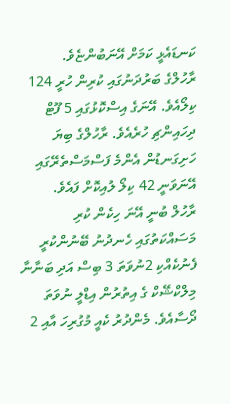ކަނޑައެޅީ ކަމަށް އޭނަބުންޏެވެ.
ރާހުލްގެ ބަރުދަނުގައި ކުރިން ހުރީ 124 ކިލޯއެވެ. އޭނަގެ އިސްކޮޅުގައި 5 ފޫޓް ދިހައިންޗި ހުރެއެވެ. ރާހުލްގެ ބިޔަ ހަށިގަނޑުން އެންމެ ފަސްމަސްތެރޭގައި އޭނަވަނީ 42 ކިލޯ ލުއިކޮށް ފައެވެ.
ރާހުލް ބުނީ އޭނަ ހިކެން ކުރި މަސައްކަތުގައި ހެނދުނު ބޭނުންކުރީ ފެނުކެއްކި 2ނުވަތަ 3 ބިސް އަދި ބަނާނާ މިލްކްޝޭކް ގެ އިތުރުން އިޑްލީ ނުވަތަ ދޯސާއެވެ. މެންދުރު ކެއީ މުގުރިހަ އާއި 2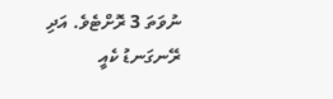ނުވަތަ 3 ރޮށްޓެވެ. އަދި ރޭނގަނޑު ކެއީ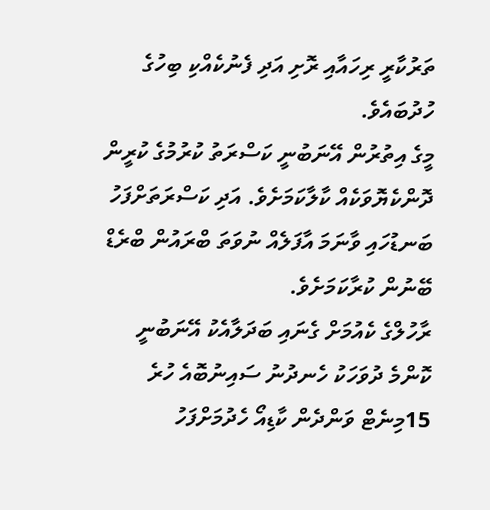ތަރުކާރީ ރިހައާއި ރޮށި އަދި ފެނުކެއްކި ބިހުގެ ހުދުބައެވެ.
މީގެ އިތުރުން އޭނަބުނީ ކަސްރަތު ކުރުމުގެ ކުރީން ދޮންކެޔޮވަކެއް ކާލާކަމަށެވެ. އަދި ކަސްރަތަށްފަހު ބަނޑުހައި ވާނަމަ އާފަލެއް ނުވަތަ ބްރައުން ބްރެޑް ބޭނުން ކުރާކަމަށެވެ.
ރާހުލްގެ ކެއުމަށް ގެނައި ބަދަލާއެކު އޭނަބުނީ ކޮންމެ ދުވަހަކު ހެނދުނު ސައިނުބޮއެ ހުރެ 15މިނެޓް ވަންދެން ކާޑިއޯ ހެދުމަށްފަހު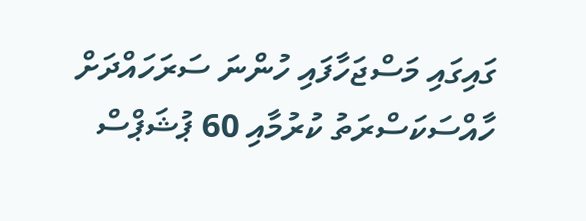ގައިގައި މަސްޖަހާފައި ހުންނަ ސަރަހައްދަށް ހާއްސަކަސްރަތު ކުރުމާއި 60 ޕުޝަޕްސް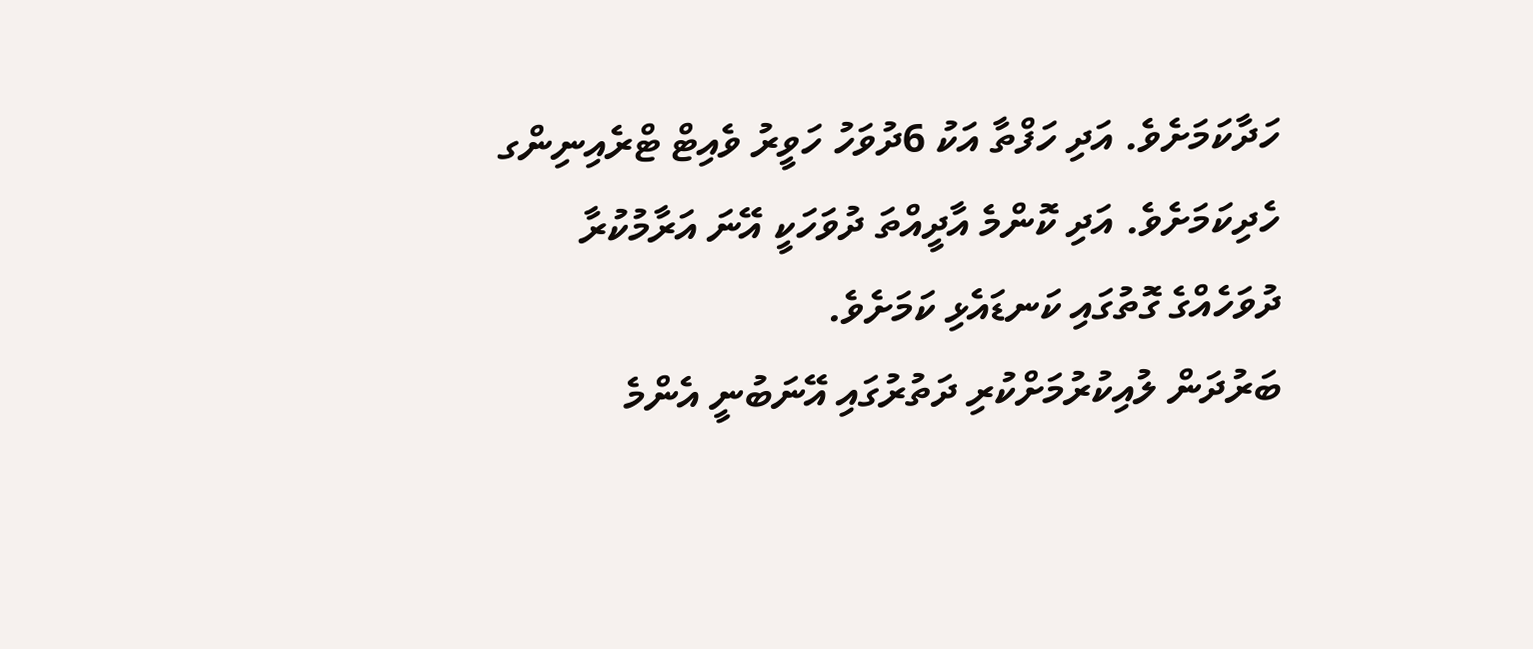ހަދާކަމަށެވެ. އަދި ހަފްތާ އަކު 6ދުވަހު ހަވީރު ވެއިޓް ޓްރެއިނިންގ ހެދިކަމަށެވެ. އަދި ކޮންމެ އާދީއްތަ ދުވަހަކީ އޭނަ އަރާމުކުރާ ދުވަހެއްގެ ގޮތުގައި ކަނޑައެޅި ކަމަށެވެ.
ބަރުދަން ލުއިކުރުމަށްކުރި ދަތުރުގައި އޭނަބުނީ އެންމެ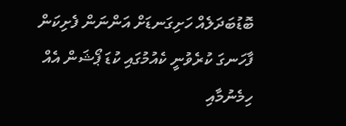ބޮޑުބަދަލެއް ހަށިގަނޑަށް އަންނަން ފެށިކަން ފާހަނގަ ކުރެވުނީ ކެއުމުގައި ކުޑަ ޕޯޝަން އެއް ހިމެނުމާއި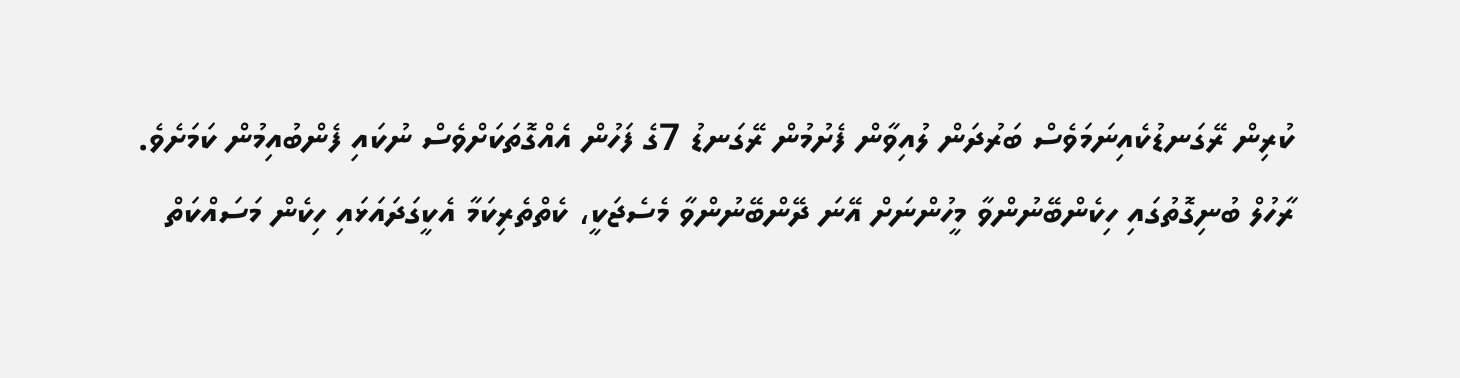ކުރިން ރޭގަނޑުކެއިނަމަވެސް ބަރުދަން ލުއިވާން ފެށުމުން ރޭގަނޑު 7ގެ ފަހުން އެއްގޮތަކަށްވެސް ނުކައި ފެންބުއިމުން ކަމަށެވެ.
ރާހުލް ބުނިގޮތުގައި ހިކެންބޭނުންވާ މީހުންނަށް އޭނަ ދޭންބޭނުންވާ މެސެޖަކީ، ކެތްތެރިކަމާ އެކީގަދައަޅައި ހިކެން މަސައްކަތް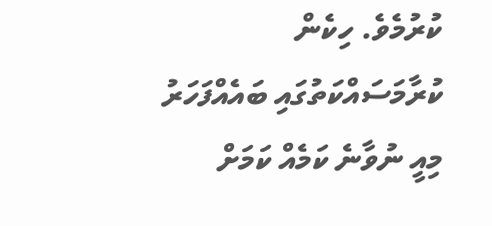ކުރުމެވެ. ހިކެން ކުރާމަސައްކަތުގައި ބައެއްފަހަރު މިއީ ނުވާނެ ކަމެއް ކަމަށް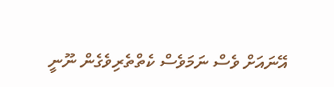އޭނައަށް ވެސް ނަމަވެސް ކެތްތެރިވެގެން ނޫނީ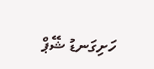ހަށިގަނޑު ޝޭޕް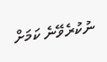ނުކުރެވޭނެ ކަމަށް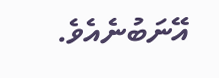އޭނަބުނެއެވެ.